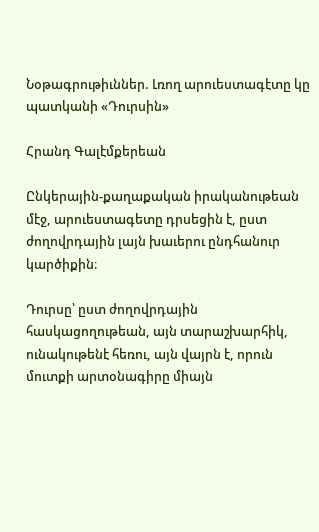Նօթագրութիւններ. Լռող արուեստագէտը կը պատկանի «Դուրսին»

Հրանդ Գալէմքերեան

Ընկերային-քաղաքական իրականութեան մէջ, արուեստագետը դրսեցին է, ըստ ժողովրդային լայն խաւերու ընդհանուր կարծիքին։

Դուրսը՝ ըստ ժողովրդային հասկացողութեան, այն տարաշխարհիկ, ունակութենէ հեռու, այն վայրն է, որուն մուտքի արտօնագիրը միայն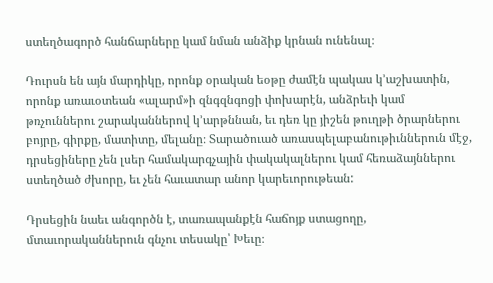ստեղծագործ հանճարները կամ նման անձիք կրնան ունենալ։

Դուրսն են այն մարդիկը, որոնք օրական եօթը ժամէն պակաս կ’աշխատին, որոնք առաւօտեան «ալարմ»ի զնգզնգոցի փոխարէն, անձրեւի կամ թռչուններու շարականներով կ’արթննան, եւ դեռ կը յիշեն թուղթի ծրարներու բոյրը, գիրքը, մատիտը, մելանը։ Տարածուած առասպելաբանութիւններուն մէջ, դրսեցիները չեն լսեր համակարգչային փակակալներու կամ հեռաձայններու ստեղծած ժխորը, եւ չեն հաւատար անոր կարեւորութեան:

Դրսեցին նաեւ անգործն է, տառապանքէն հաճոյք ստացողը, մտաւորականներուն գնչու տեսակը՝ Խեւը։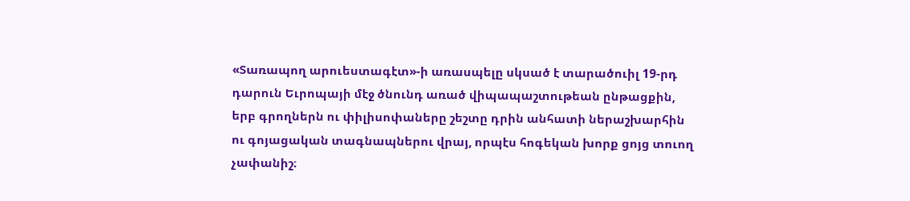«Տառապող արուեստագէտ»-ի առասպելը սկսած է տարածուիլ 19-րդ դարուն Եւրոպայի մէջ ծնունդ առած վիպապաշտութեան ընթացքին, երբ գրողներն ու փիլիսոփաները շեշտը դրին անհատի ներաշխարհին ու գոյացական տագնապներու վրայ, որպէս հոգեկան խորք ցոյց տուող չափանիշ։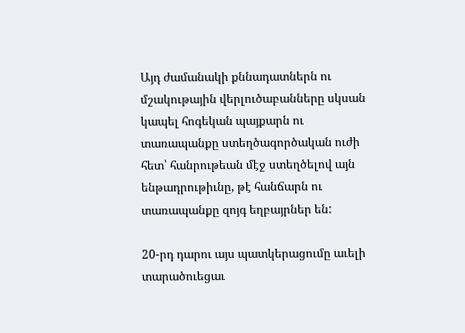Այդ ժամանակի քննադատներն ու մշակութային վերլուծաբանները սկսան կապել հոգեկան պայքարն ու տառապանքը ստեղծագործական ուժի հետ՝ հանրութեան մէջ ստեղծելով այն ենթադրութիւնը, թէ հանճարն ու տառապանքը զոյգ եղբայրներ են:

20-րդ դարու այս պատկերացումը աւելի տարածուեցաւ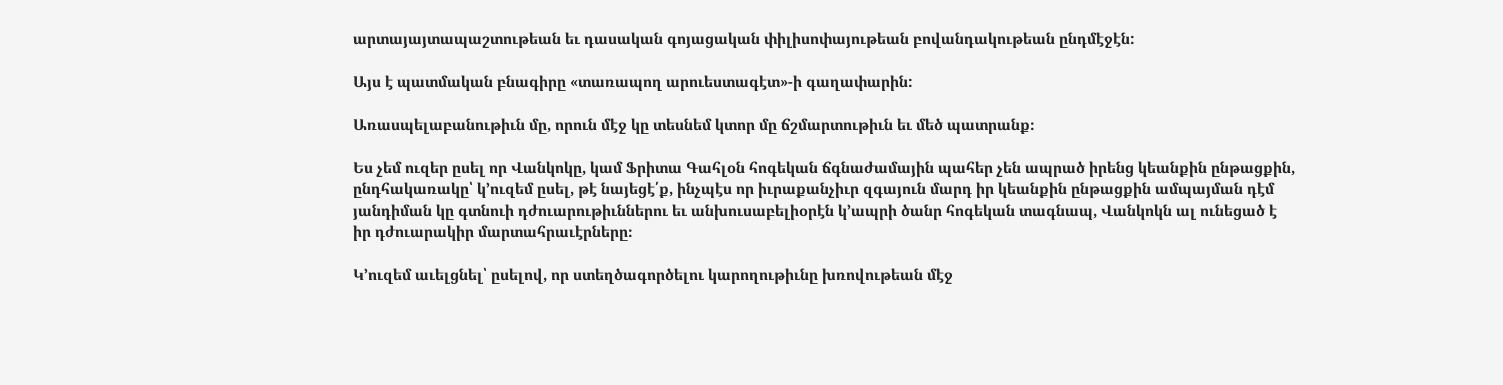արտայայտապաշտութեան եւ դասական գոյացական փիլիսոփայութեան բովանդակութեան ընդմէջէն:

Այս է պատմական բնագիրը «տառապող արուեստագէտ»-ի գաղափարին:

Առասպելաբանութիւն մը, որուն մէջ կը տեսնեմ կտոր մը ճշմարտութիւն եւ մեծ պատրանք։

Ես չեմ ուզեր ըսել որ Վանկոկը, կամ Ֆրիտա Գահլօն հոգեկան ճգնաժամային պահեր չեն ապրած իրենց կեանքին ընթացքին, ընդհակառակը՝ կ’ուզեմ ըսել, թէ նայեցէ՛ք, ինչպէս որ իւրաքանչիւր զգայուն մարդ իր կեանքին ընթացքին ամպայման դէմ յանդիման կը գտնուի դժուարութիւններու եւ անխուսաբելիօրէն կ’ապրի ծանր հոգեկան տագնապ, Վանկոկն ալ ունեցած է իր դժուարակիր մարտահրաւէրները։

Կ’ուզեմ աւելցնել՝ ըսելով, որ ստեղծագործելու կարողութիւնը խռովութեան մէջ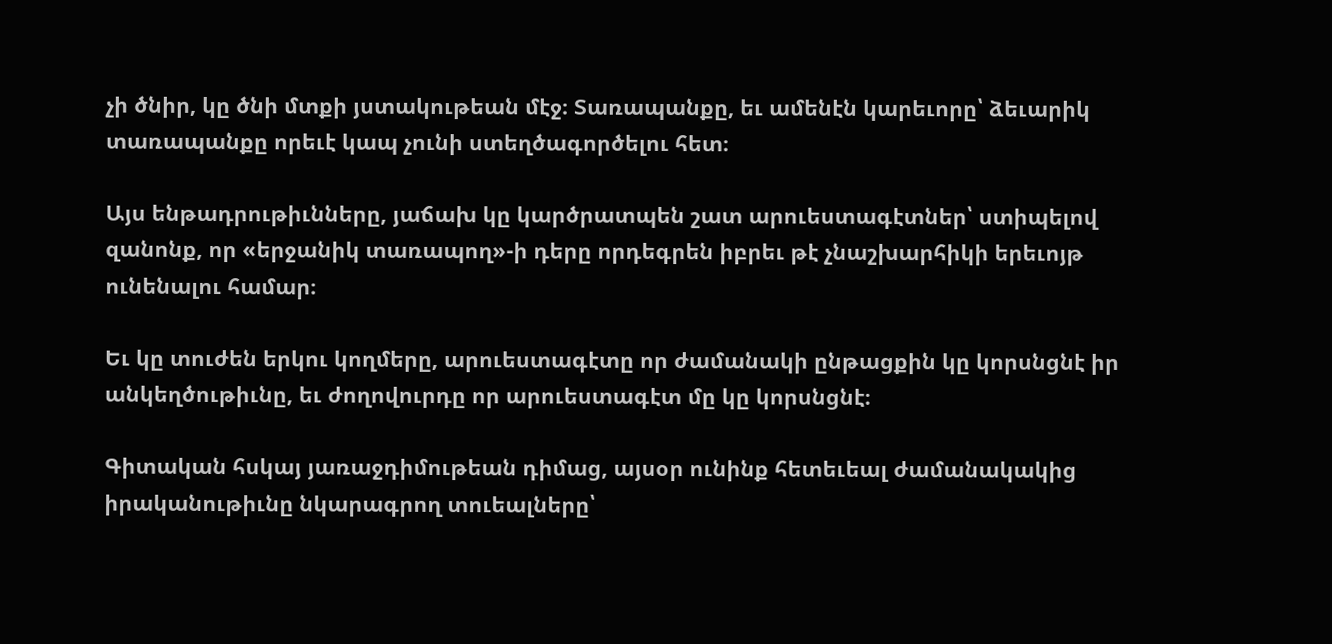չի ծնիր, կը ծնի մտքի յստակութեան մէջ։ Տառապանքը, եւ ամենէն կարեւորը՝ ձեւարիկ տառապանքը որեւէ կապ չունի ստեղծագործելու հետ։

Այս ենթադրութիւնները, յաճախ կը կարծրատպեն շատ արուեստագէտներ՝ ստիպելով զանոնք, որ «երջանիկ տառապող»-ի դերը որդեգրեն իբրեւ թէ չնաշխարհիկի երեւոյթ ունենալու համար։

Եւ կը տուժեն երկու կողմերը, արուեստագէտը որ ժամանակի ընթացքին կը կորսնցնէ իր անկեղծութիւնը, եւ ժողովուրդը որ արուեստագէտ մը կը կորսնցնէ։

Գիտական հսկայ յառաջդիմութեան դիմաց, այսօր ունինք հետեւեալ ժամանակակից իրականութիւնը նկարագրող տուեալները՝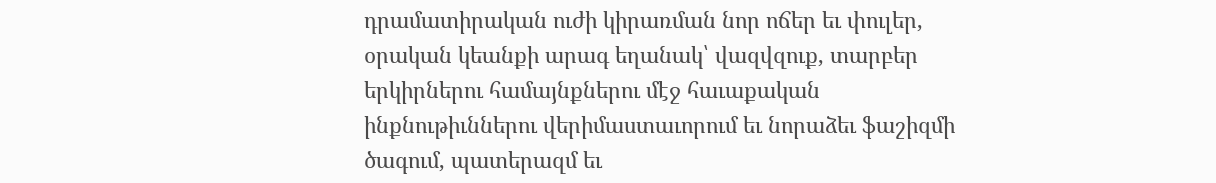դրամատիրական ուժի կիրառման նոր ոճեր եւ փուլեր, օրական կեանքի արագ եղանակ՝ վազվզուք, տարբեր երկիրներու համայնքներու մէջ հաւաքական ինքնութիւններու վերիմաստաւորում եւ նորաձեւ ֆաշիզմի ծագում, պատերազմ եւ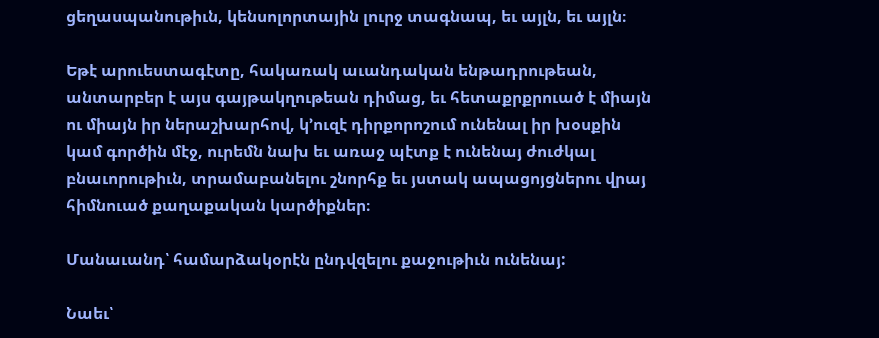ցեղասպանութիւն, կենսոլորտային լուրջ տագնապ, եւ այլն, եւ այլն։

Եթէ արուեստագէտը, հակառակ աւանդական ենթադրութեան, անտարբեր է այս գայթակղութեան դիմաց, եւ հետաքրքրուած է միայն ու միայն իր ներաշխարհով, կ’ուզէ դիրքորոշում ունենալ իր խօսքին կամ գործին մէջ, ուրեմն նախ եւ առաջ պէտք է ունենայ ժուժկալ բնաւորութիւն, տրամաբանելու շնորհք եւ յստակ ապացոյցներու վրայ հիմնուած քաղաքական կարծիքներ։

Մանաւանդ՝ համարձակօրէն ընդվզելու քաջութիւն ունենայ:

Նաեւ՝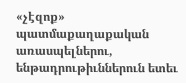«չէզոք» պատմաքաղաքական առասպելներու, ենթադրութիւններուն ետեւ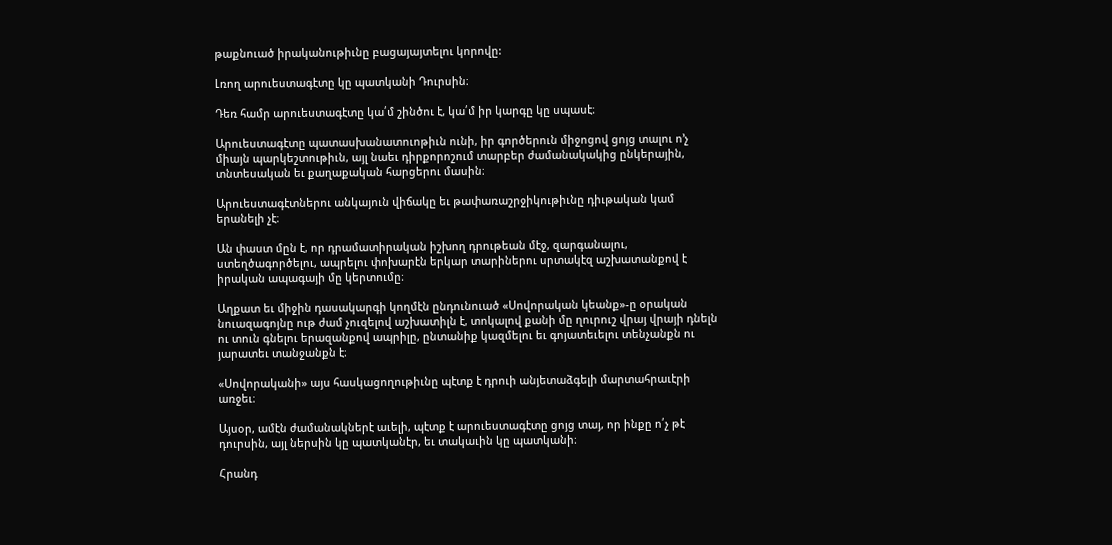թաքնուած իրականութիւնը բացայայտելու կորովը:

Լռող արուեստագէտը կը պատկանի Դուրսին։

Դեռ համր արուեստագէտը կա՛մ շինծու է, կա՛մ իր կարգը կը սպասէ։

Արուեստագէտը պատասխանատուոթիւն ունի, իր գործերուն միջոցով ցոյց տալու ո’չ միայն պարկեշտութիւն, այլ նաեւ դիրքորոշում տարբեր ժամանակակից ընկերային, տնտեսական եւ քաղաքական հարցերու մասին։

Արուեստագէտներու անկայուն վիճակը եւ թափառաշրջիկութիւնը դիւթական կամ երանելի չէ։

Ան փաստ մըն է, որ դրամատիրական իշխող դրութեան մէջ, զարգանալու, ստեղծագործելու, ապրելու փոխարէն երկար տարիներու սրտակէզ աշխատանքով է իրական ապագայի մը կերտումը։

Աղքատ եւ միջին դասակարգի կողմէն ընդունուած «Սովորական կեանք»-ը օրական նուազագոյնը ութ ժամ չուզելով աշխատիլն է, տոկալով քանի մը ղուրուշ վրայ վրայի դնելն ու տուն գնելու երազանքով ապրիլը, ընտանիք կազմելու եւ գոյատեւելու տենչանքն ու յարատեւ տանջանքն է։

«Սովորականի» այս հասկացողութիւնը պէտք է դրուի անյետաձգելի մարտահրաւէրի առջեւ։

Այսօր, ամէն ժամանակներէ աւելի, պէտք է արուեստագէտը ցոյց տայ, որ ինքը ո՛չ թէ դուրսին, այլ ներսին կը պատկանէր, եւ տակաւին կը պատկանի։

Հրանդ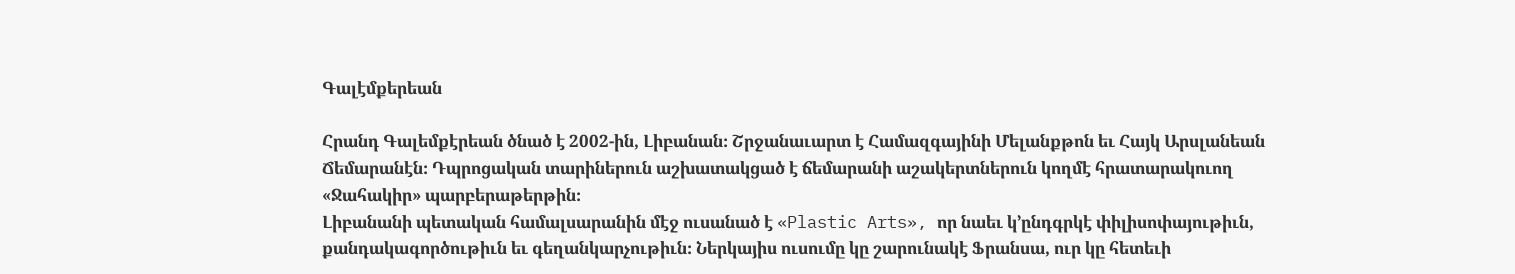Գալէմքերեան

Հրանդ Գալեմքէրեան ծնած է 2002-ին, Լիբանան։ Շրջանաւարտ է Համազգայինի Մելանքթոն եւ Հայկ Արսլանեան Ճեմարանէն։ Դպրոցական տարիներուն աշխատակցած է ճեմարանի աշակերտներուն կողմէ հրատարակուող «Ջահակիր» պարբերաթերթին։
Լիբանանի պետական համալսարանին մէջ ուսանած է «Plastic Arts», որ նաեւ կ’ընդգրկէ փիլիսոփայութիւն, քանդակագործութիւն եւ գեղանկարչութիւն։ Ներկայիս ուսումը կը շարունակէ Ֆրանսա, ուր կը հետեւի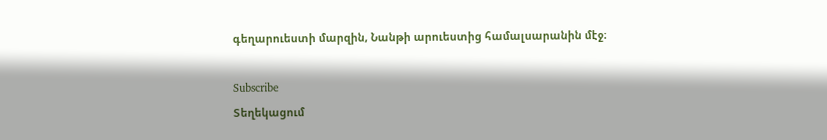գեղարուեստի մարզին, Նանթի արուեստից համալսարանին մէջ։

Subscribe
Տեղեկացում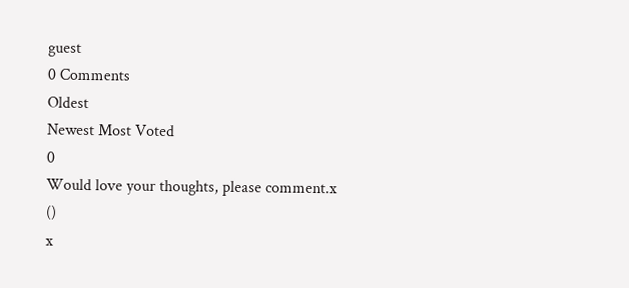guest
0 Comments
Oldest
Newest Most Voted
0
Would love your thoughts, please comment.x
()
x